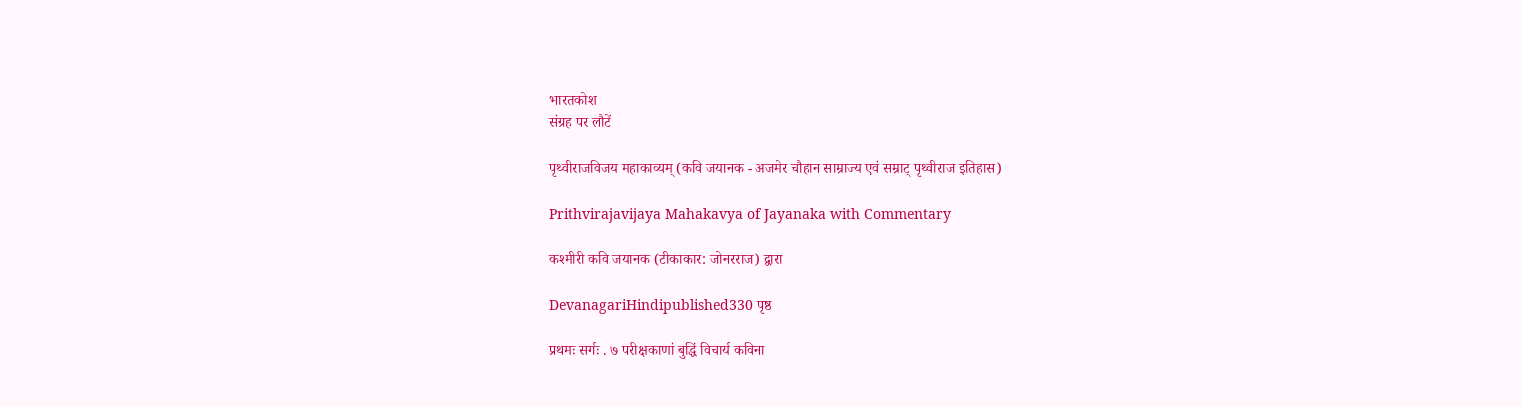भारतकोश
संग्रह पर लौटें

पृथ्वीराजविजय महाकाव्यम् (कवि जयानक - अजमेर चौहान साम्राज्य एवं सम्राट् पृथ्वीराज इतिहास)

Prithvirajavijaya Mahakavya of Jayanaka with Commentary

कश्मीरी कवि जयानक (टीकाकार: जोनरराज) द्वारा

DevanagariHindipublished330 पृष्ठ

प्रथमः सर्गः . ७ परीक्षकाणां बुद्धिं विचार्य कविना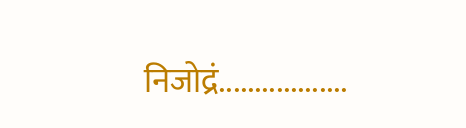निजोद्रं..................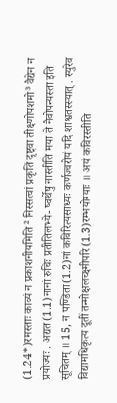(1.24*)रमस्ताः काव्यं न प्रकाशनीयमिति² निस्सत्वां प्रकृतिं दृष्ट्वा तीक्ष्णोपशमो³ वैद्येन न प्रयोज्यः . अद्यत(1.1)नानां रुचिः प्रतीतिलभ्ये- ष्वर्थेषु नास्तीति मया ते नैवोपन्यस्ता इति सूचितम् ॥ 15, न पण्डिता(1.2)नां कविरित्यसाध्यः कर्णज्वरोयं यदि शाश्वतस्स्यात् . स्युरेव विद्यामधिकृत्य दूतीं तन्मोक्षलच्क्ष्मीपरि(1.3)रम्भयोग्याः ॥ अयं कविरस्तीति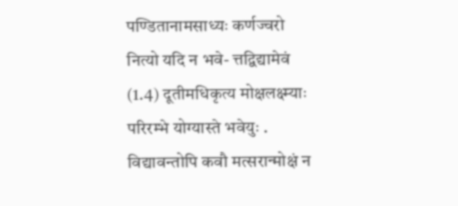पण्डितानामसाध्यः कर्णज्वरो नित्यो यदि न भवे- त्तद्विद्यामेवं (1.4) दूतीमधिकृत्य मोक्षलक्ष्म्याः परिरम्भे योग्यास्ते भवेयुः . विद्यावन्तोपि कवौ मत्सरान्मोक्षं न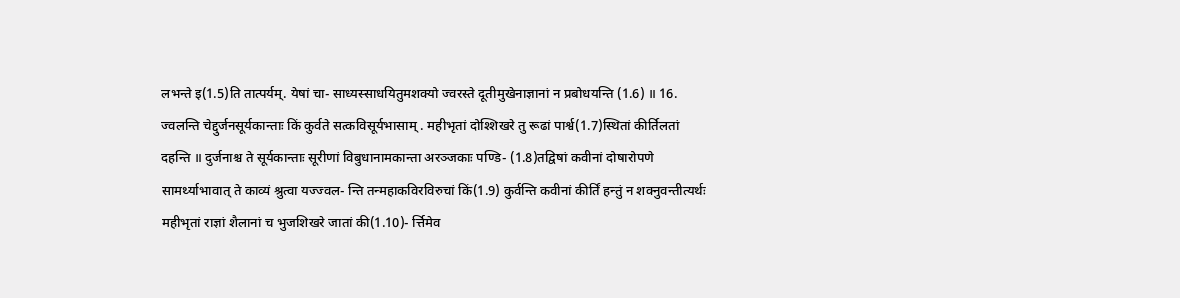लभन्ते इ(1.5)ति तात्पर्यम्. येषां चा- साध्यस्साधयितुमशक्यो ज्वरस्ते दूतीमुखेनाज्ञानां न प्रबोधयन्ति (1.6) ॥ 16. ज्वलन्ति चेद्दुर्जनसूर्यकान्ताः किं कुर्वते सत्कविसूर्यभासाम् . महीभृतां दोश्शिखरे तु रूढां पार्श्व(1.7)स्थितां कीर्तिलतां दहन्ति ॥ दुर्जनाश्च ते सूर्यकान्ताः सूरीणां विबुधानामकान्ता अरञ्जकाः पण्डि- (1.8)तद्विषां कवीनां दोषारोपणे सामर्थ्याभावात् ते काव्यं श्रुत्वा यज्ज्वल- न्ति तन्महाकविरविरुचां किं(1.9) कुर्वन्ति कवीनां कीर्तिं हन्तुं न शक्नुवन्तीत्यर्थः महीभृतां राज्ञां शैलानां च भुजशिखरे जातां की(1.10)- र्त्तिमेव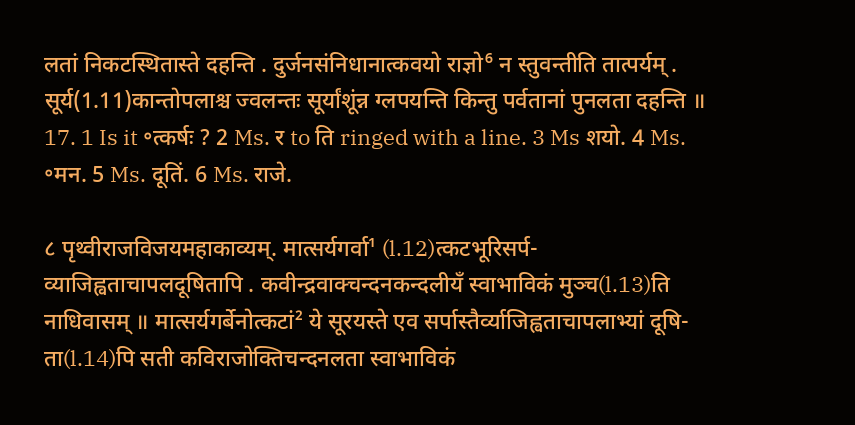लतां निकटस्थितास्ते दहन्ति . दुर्जनसंनिधानात्कवयो राज्ञो⁶ न स्तुवन्तीति तात्पर्यम् . सूर्य(1.11)कान्तोपलाश्च ज्वलन्तः सूर्यांशूंन्न ग्लपयन्ति किन्तु पर्वतानां पुनलता दहन्ति ॥ 17. 1 Is it ॰त्कर्षः ? 2 Ms. र to ति ringed with a line. 3 Ms शयो. 4 Ms. ॰मन. 5 Ms. दूतिं. 6 Ms. राजे.

८ पृथ्वीराजविजयमहाकाव्यम्. मात्सर्यगर्वा¹ (l.12)त्कटभूरिसर्प- व्याजिह्वताचापलदूषितापि . कवीन्द्रवाक्चन्दनकन्दलीयँ स्वाभाविकं मुञ्च(l.13)ति नाधिवासम् ॥ मात्सर्यगर्बेनोत्कटां² ये सूरयस्ते एव सर्पास्तैर्व्याजिह्वताचापलाभ्यां दूषि- ता(l.14)पि सती कविराजोक्तिचन्दनलता स्वाभाविकं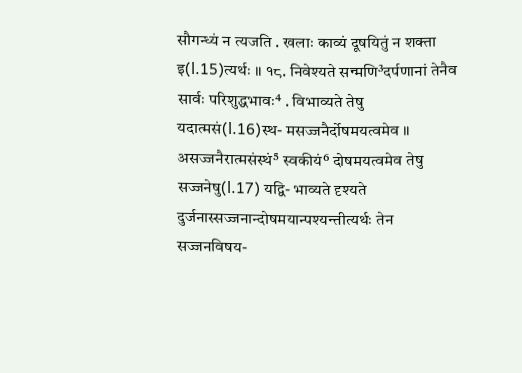सौगन्ध्यं न त्यजति . खलाः काव्यं दूषयितुं न शक्ता इ(l.15)त्यर्थः ॥ १८. निवेश्यते सन्मणि³दर्पणानां तेनैव सार्वः परिशुद्धभावः⁴ . विभाव्यते तेषु यदात्मसं(l.16)स्थ- मसज्जनैर्दोषमयत्वमेव ॥ असज्जनैरात्मसंस्थं⁵ स्वकीयं⁶ दोषमयत्वमेव तेषु सज्जनेषु(l.17) यद्वि- भाव्यते दृश्यते दुर्जनास्सज्जनान्दोषमयान्पश्यन्तीत्यर्थः तेन सज्जनविषय-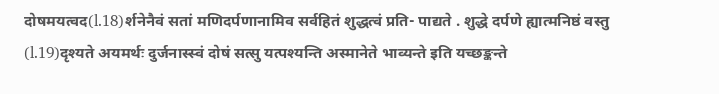दोषमयत्वद(l.18)र्शनेनैवं सतां मणिदर्पणानामिव सर्वहितं शुद्धत्वं प्रति- पाद्यते . शुद्धे दर्पणे ह्यात्मनिष्ठं वस्तु (l.19)दृश्यते अयमर्थः दुर्जनास्स्वं दोषं सत्सु यत्पश्यन्ति अस्मानेते भाव्यन्ते इति यच्छङ्कन्ते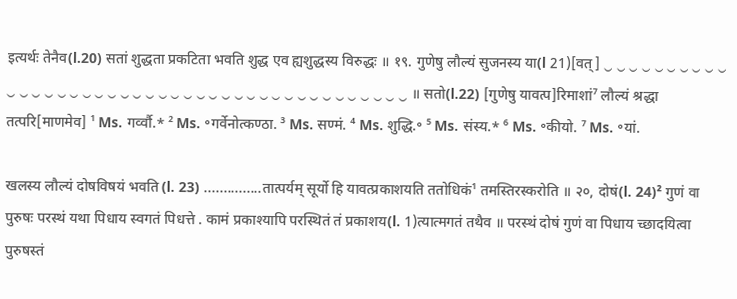इत्यर्थः तेनैव(l.20) सतां शुद्धता प्रकटिता भवति शुद्ध एव ह्यशुद्धस्य विरुद्धः ॥ १९. गुणेषु लौल्यं सुजनस्य या(l 21)[वत्] ‿ ‿ ‿ ‿ ‿ ‿ ‿ ‿ ‿ ‿ ‿ ‿ ‿ ‿ ‿ ‿ ‿ ‿ ‿ ‿ ‿ ‿ ‿ ‿ ‿ ‿ ‿ ‿ ‿ ‿ ‿ ‿ ‿ ‿ ‿ ‿ ‿ ‿ ‿ ‿ ‿ ‿ ॥ सतो(l.22) [गुणेषु यावत्प]रिमाशां⁷ लौल्यं श्रद्धा तत्परि[माणमेव] ¹ Ms. गर्व्वौ.* ² Ms. ॰गर्वेनोत्कण्ठा. ³ Ms. सण्मं. ⁴ Ms. शुद्धि.॰ ⁵ Ms. संस्य.* ⁶ Ms. ॰कीयो. ⁷ Ms. ॰यां.

खलस्य लौल्यं दोषविषयं भवति (l. 23) ...............तात्पर्यम् सूर्यो हि यावत्प्रकाशयति ततोधिकं¹ तमस्तिरस्करोति ॥ २०, दोषं(l. 24)² गुणं वा पुरुषः परस्थं यथा पिधाय स्वगतं पिधत्ते . कामं प्रकाश्यापि परस्थितं तं प्रकाशय(l. 1)त्यात्मगतं तथैव ॥ परस्थं दोषं गुणं वा पिधाय च्छादयित्वा पुरुषस्तं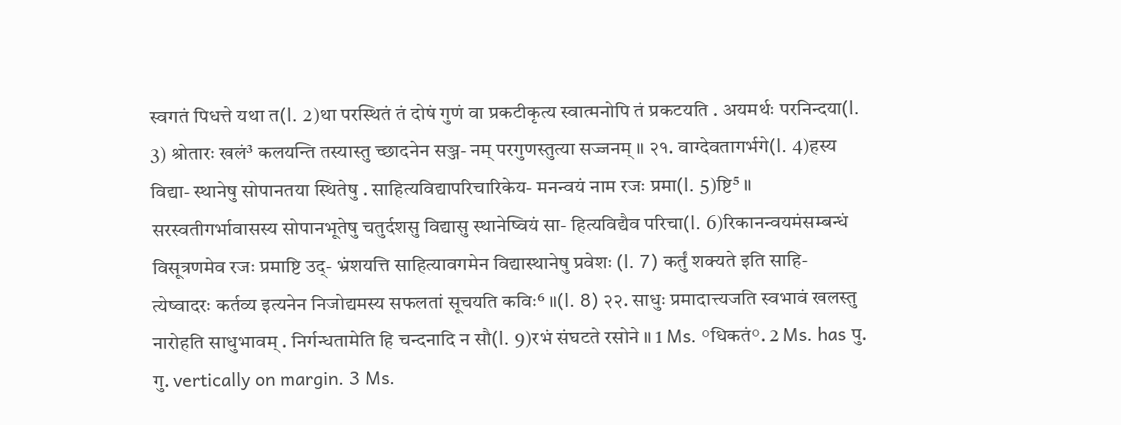स्वगतं पिधत्ते यथा त(l. 2)था परस्थितं तं दोषं गुणं वा प्रकटीकृत्य स्वात्मनोपि तं प्रकटयति . अयमर्थः परनिन्दया(l. 3) श्रोतारः खलं³ कलयन्ति तस्यास्तु च्छादनेन सञ्ज- नम् परगुणस्तुत्या सज्जनम् ॥ २१. वाग्देवतागर्भगे(l. 4)हस्य विद्या- स्थानेषु सोपानतया स्थितेषु . साहित्यविद्यापरिचारिकेय- मनन्वयं नाम रजः प्रमा(l. 5)ष्टि⁵ ॥ सरस्वतीगर्भावासस्य सोपानभूतेषु चतुर्दशसु विद्यासु स्थानेष्वियं सा- हित्यविद्यैव परिचा(l. 6)रिकानन्वयमंसम्बन्धं विसूत्रणमेव रजः प्रमाष्टि उद्- भ्रंशयत्ति साहित्यावगमेन विद्यास्थानेषु प्रवेशः (l. 7) कर्तुं शक्यते इति साहि- त्येष्वादरः कर्तव्य इत्यनेन निजोद्यमस्य सफलतां सूचयति कविः⁶ ॥(l. 8) २२. साधुः प्रमादात्त्यजति स्वभावं खलस्तु नारोहति साधुभावम् . निर्गन्धतामेति हि चन्दनादि न सौ(l. 9)रभं संघटते रसोने ॥ 1 Ms. °धिकतं°. 2 Ms. has पु. गु. vertically on margin. 3 Ms.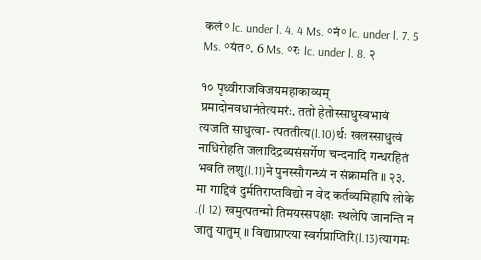कलं° lc. under l. 4. 4 Ms. °नं° lc. under l. 7. 5 Ms. °यंत°. 6 Ms. °रः lc. under l. 8. २

१० पृथ्वीराजविजयमहाकाव्यम् प्रमादोनवधानंतेत्यमरंः. ततो हेतोस्साधुस्वभावं त्यजति साधुत्वा- त्पततीत्य(l.10)र्थः खलस्साधुत्वं नाधिरोहति जलादिद्रव्यसंसर्गेण चन्दनादि गन्धरहितं भवति लशु(l.11)ने पुनस्सौगन्ध्यं न संक्रामति ॥ २३. मा गाद्दिवं दुर्मतिराप्तविद्यो न वेद कर्तव्यमिहापि लोके .(l 12) खमुत्पतन्मो तिमयस्सपक्षाः स्थलेपि जानन्ति न जातु यातुम् ॥ विद्याप्राप्त्या स्वर्गप्राप्तिरि(l.13)त्यागमः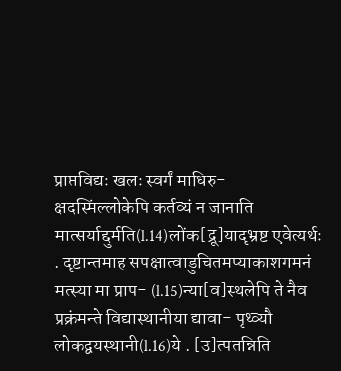प्राप्तविद्यः खलः स्वर्गं माधिरु- क्षदस्मिंल्लोकेपि कर्तव्यं न जानाति मात्सर्याद्दुर्मति(l.14)लोंक[द्रू]यादृभ्रष्ट एवेत्यर्थः . दृष्टान्तमाह सपक्षात्वाडुचितमप्याकाशगमनं मत्स्या मा प्राप- (l.15)न्या[व]स्थलेपि ते नैव प्रक्रंमन्ते विद्यास्थानीया द्यावा- पृथ्व्यौ लोकद्वयस्थानी(l.16)ये . [उ]त्पतन्निति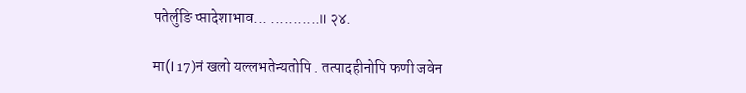पतेर्लुङि प्प्तादेशाभाव... ...........॥ २४.

मा(l 17)नं खलो यल्लभतेन्यतोपि . तत्पादहीनोपि फणी जवेन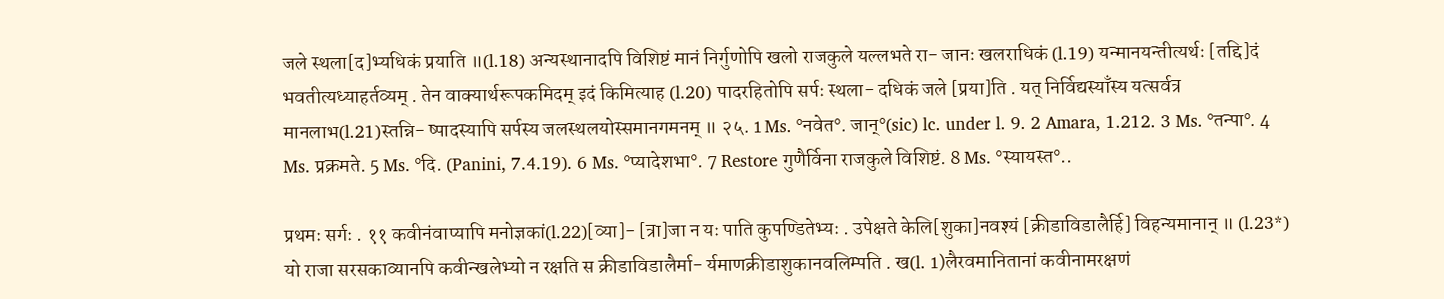जले स्थला[द]भ्यधिकं प्रयाति ॥(l.18) अन्यस्थानादपि विशिष्टं मानं निर्गुणोपि खलो राजकुले यल्लभते रा- जानः खलराधिकं (l.19) यन्मानयन्तीत्यर्थः [तद्दि]दं भवतीत्यध्याहर्तव्यम् . तेन वाक्यार्थरूपकमिदम् इदं किमित्याह (l.20) पादरहितोपि सर्पः स्थला- दधिकं जले [प्रया]ति . यत् निर्विद्यस्याँस्य यत्सर्वत्र मानलाभ(l.21)स्तन्नि- ष्पादस्यापि सर्पस्य जलस्थलयोस्समानगमनम् ॥ २५. 1 Ms. °नवेत°. जान्°(sic) lc. under l. 9. 2 Amara, 1.212. 3 Ms. °तन्पा°. 4 Ms. प्रक्रमते. 5 Ms. °दि. (Panini, 7.4.19). 6 Ms. °प्यादेशभा°. 7 Restore गुणैर्विना राजकुले विशिष्टं. 8 Ms. °स्यायस्त°..

प्रथमः सर्गः . ११ कवीनंवाप्यापि मनोज्ञकां(l.22)[व्या]- [त्रा]जा न यः पाति कुपण्डितेभ्यः . उपेक्षते केलि[शुका]नवश्यं [क्रीडाविडालैर्हि] विहन्यमानान् ॥ (l.23*) यो राजा सरसकाव्यानपि कवीन्खलेभ्यो न रक्षति स क्रीडाविडालैर्मा- र्यमाणक्रीडाशुकानवलिम्पति . ख(l. 1)लैरवमानितानां कवीनामरक्षणं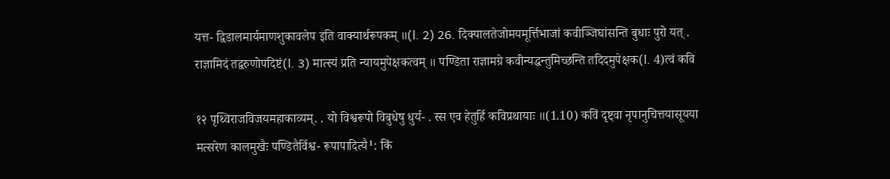यत्त- द्विडालमार्यमाणशुकावलेप इति वाक्यार्थरूपकम् ॥(l. 2) 26. दिक्पालतेजोमयमूर्त्तिभाजां कवीञ्जिघांसन्ति बुधाः पुरो यत् . राज्ञामिदं तद्वरुणोपदिष्टं(l. 3) मात्स्यं प्रति न्यायमुपेक्षकत्वम् ॥ पण्डिता राज्ञामग्रे कवीन्यद्धन्तुमिच्छन्ति तदिदमुपेक्षक(l. 4)त्वं कवि

१२ पृथ्विराजविजयमहाकाव्यम्. . यो विश्वरूपो विबुधेषु धुर्य- . स्स एव हेतुर्हि कविप्रथायाः ॥(1.10) कविं दृष्ट्वा नृपानुचित्तयासूयया मत्सरेण कालमुखैः पण्डितैर्विश्व- रूपापादित्यै¹: किं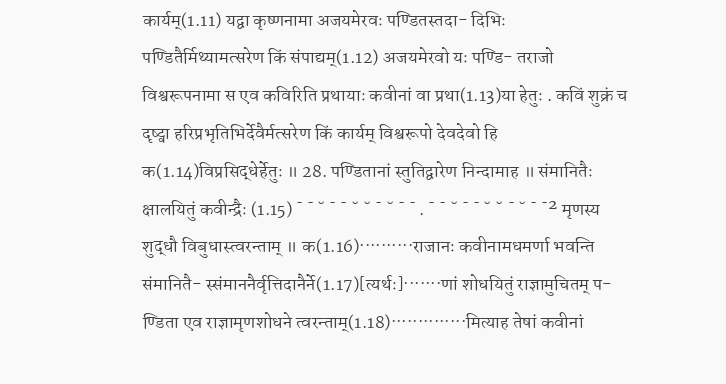कार्यम्(1.11) यद्वा कृष्णनामा अजयमेरवः पण्डितस्तदा- दिभिः पण्डितैर्मिथ्यामत्सरेण किं संपाद्यम्(1.12) अजयमेरवो यः पण्डि- तराजो विश्वरूपनामा स एव कविरिति प्रथायाः कवीनां वा प्रथा(1.13)या हेतुः . कविं शुक्रं च दृष्ट्वा हरिप्रभृतिभिर्देवैर्मत्सरेण किं कार्यम् विश्वरूपो देवदेवो हि क(1.14)विप्रसिद्धेर्हेतुः ॥ 28. पण्डितानां स्तुतिद्वारेण निन्दामाह ॥ संमानितैः क्षालयितुं कवीन्द्रैः (1.15) ¯ ¯ ˘ ¯ ¯ ˘ ˘ ¯ ˘ ¯ ¯ . ¯ ¯ ˘ ¯ ¯ ˘ ˘ ¯ ˘ ¯ ¯² मृणस्य शुद्धौ विबुधास्त्वरन्ताम् ॥ क(1.16)··········राजानः कवीनामधमर्णा भवन्ति संमानितै- स्संमाननैर्वृत्तिदानैर्ने(1.17)[त्यर्थः]·······णां शोधयितुं राज्ञामुचितम् प- ण्डिता एव राज्ञामृणशोधने त्वरन्ताम्(1.18)··············मित्याह तेषां कवीनां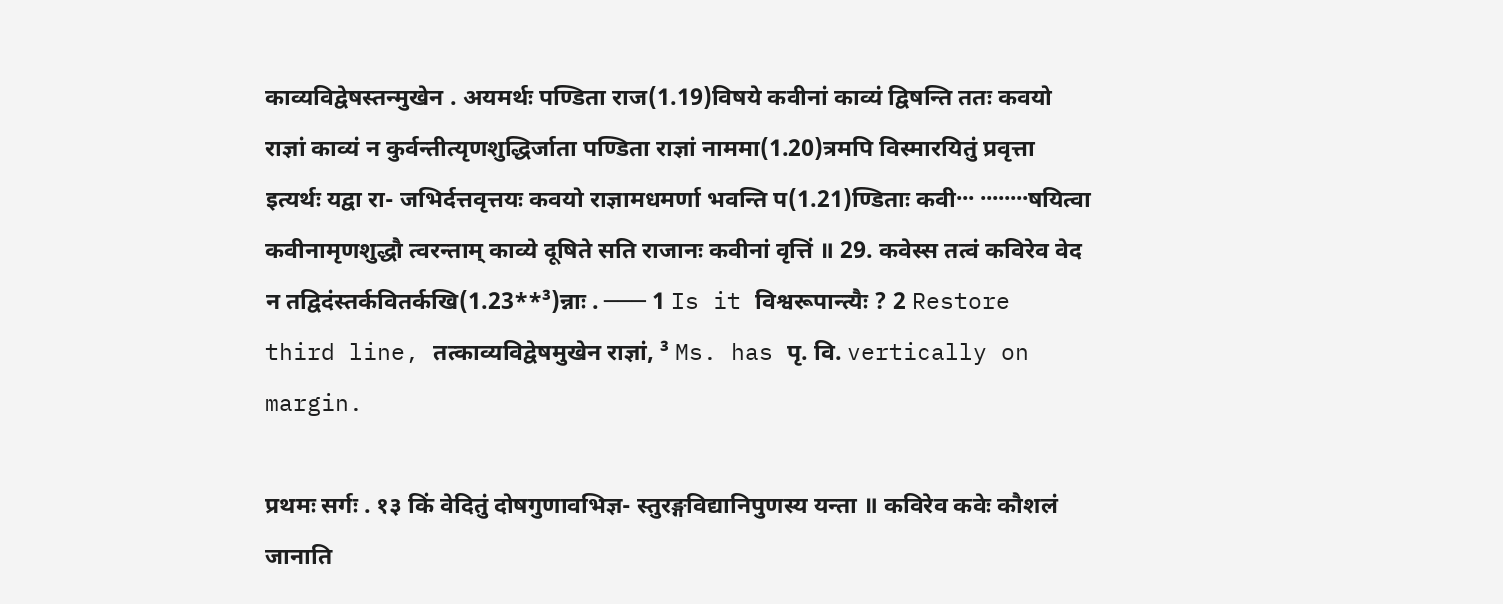काव्यविद्वेषस्तन्मुखेन . अयमर्थः पण्डिता राज(1.19)विषये कवीनां काव्यं द्विषन्ति ततः कवयो राज्ञां काव्यं न कुर्वन्तीत्यृणशुद्धिर्जाता पण्डिता राज्ञां नाममा(1.20)त्रमपि विस्मारयितुं प्रवृत्ता इत्यर्थः यद्वा रा- जभिर्दत्तवृत्तयः कवयो राज्ञामधमर्णा भवन्ति प(1.21)ण्डिताः कवी··· ········षयित्वा कवीनामृणशुद्धौ त्वरन्ताम् काव्ये दूषिते सति राजानः कवीनां वृत्तिं ॥ 29. कवेस्स तत्वं कविरेव वेद न तद्विदंस्तर्कवितर्कखि(1.23**³)न्नाः . ─── 1 Is it विश्वरूपान्त्यैः ? 2 Restore third line, तत्काव्यविद्वेषमुखेन राज्ञां, ³ Ms. has पृ. वि. vertically on margin.

प्रथमः सर्गः . १३ किं वेदितुं दोषगुणावभिज्ञ- स्तुरङ्गविद्यानिपुणस्य यन्ता ॥ कविरेव कवेः कौशलं जानाति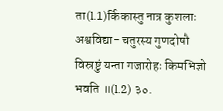ता(l.1)र्किकास्तु नात्र कुशलाः अश्वविद्या- चतुरस्य गुणदोषौ विस्रष्टुं यन्ता गजारोहः किमभिज्ञो भवति ॥(l.2) ३०.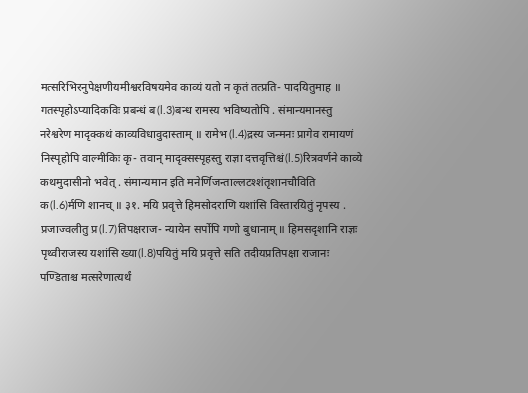मत्सरिभिरनुपेक्षणीयमीश्वरविषयमेव काव्यं यतो न कृतं तत्प्रति- पादयितुमाह ॥ गतस्पृहोऽप्यादिकविः प्रबन्धं ब(l.3)बन्ध रामस्य भविष्यतोपि . संमान्यमानस्तु नरेश्वरेण मादृक्कथं काव्यविधावुदास्ताम् ॥ रामेभ(l.4)द्रस्य जन्मनः प्रागेव रामायणं निस्पृहोपि वाल्मीकिः कृ- तवान् मादृक्सस्पृहस्तु राज्ञा दत्तवृत्तिश्चं(l.5)रित्रवर्णने काव्ये कथमुदासीनो भवेत् . संमान्यमान इति मनेर्णिजन्ताल्लटश्शंतृशानचौविति क(l.6)र्मणि शानच् ॥ ३१. मयि प्रवृत्ते हिमसोदराणि यशांसि विस्तारयितुं नृपस्य . प्रजाज्वलीतु प्र(l.7)तिपक्षराज- न्यायेन सर्पोपि गणो बुधानाम् ॥ हिमसदृशानि राज्ञः पृथ्वीराजस्य यशांसि ख्या(l.8)पयितुं मयि प्रवृत्ते सति तदीयप्रतिपक्षा राजानः पण्डिताश्च मत्सरेणात्यर्थं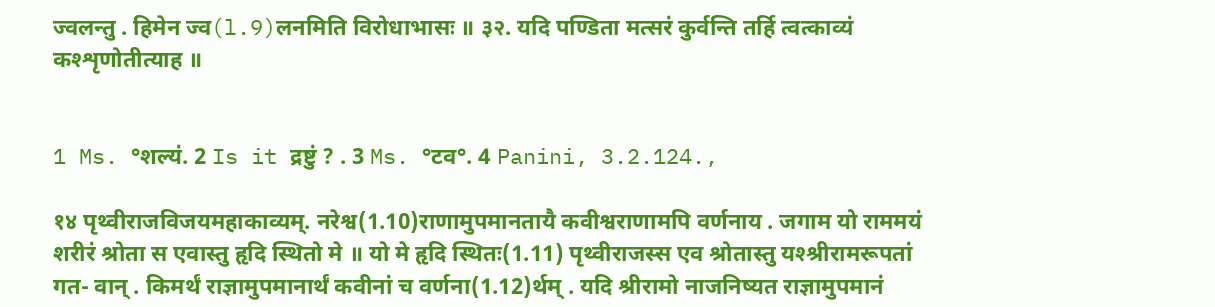ज्वलन्तु . हिमेन ज्व(l.9)लनमिति विरोधाभासः ॥ ३२. यदि पण्डिता मत्सरं कुर्वन्ति तर्हि त्वत्काव्यं कश्शृणोतीत्याह ॥


1 Ms. °शल्यं. 2 Is it द्रष्टुं ? . 3 Ms. °टव°. 4 Panini, 3.2.124.,

१४ पृथ्वीराजविजयमहाकाव्यम्. नरेश्व(1.10)राणामुपमानतायै कवीश्वराणामपि वर्णनाय . जगाम यो राममयं शरीरं श्रोता स एवास्तु हृदि स्थितो मे ॥ यो मे हृदि स्थितः(1.11) पृथ्वीराजस्स एव श्रोतास्तु यश्श्रीरामरूपतां गत- वान् . किमर्थं राज्ञामुपमानार्थं कवीनां च वर्णना(1.12)र्थम् . यदि श्रीरामो नाजनिष्यत राज्ञामुपमानं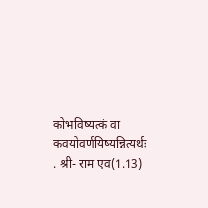कोभविष्यत्कं वा कवयोवर्णयिष्यन्नित्यर्थः . श्री- राम एव(1.13)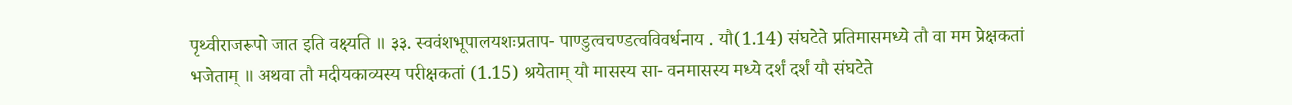पृथ्वीराजरूपो जात इति वक्ष्यति ॥ ३३. स्ववंशभूपालयशःप्रताप- पाण्डुत्वचण्डत्वविवर्धनाय . यौ(1.14) संघटेते प्रतिमासमध्ये तौ वा मम प्रेक्षकतां भजेताम् ॥ अथवा तौ मदीयकाव्यस्य परीक्षकतां (1.15) श्रयेताम् यौ मासस्य सा- वनमासस्य मध्ये दर्शं दर्शं यौ संघटेते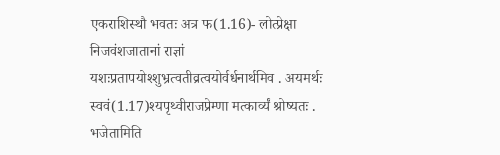एकराशिस्थौ भवतः अत्र फ(1.16)- लोत्प्रेक्षा निजवंशजातानां राज्ञां यशःप्रतापयोश्शुभ्रत्वतीव्रत्वयोर्वर्धनार्थमिव . अयमर्थः स्ववं(1.17)श्यपृथ्वीराजप्रेम्णा मत्कार्व्यं श्रोष्यतः . भजेतामिति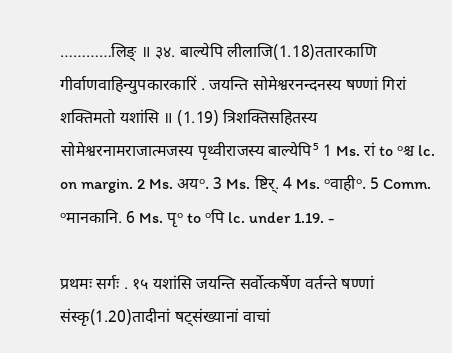…………लिङ् ॥ ३४. बाल्येपि लीलाजि(1.18)ततारकाणि गीर्वाणवाहिन्युपकारकारिं . जयन्ति सोमेश्वरनन्दनस्य षण्णां गिरां शक्तिमतो यशांसि ॥ (1.19) त्रिशक्तिसहितस्य सोमेश्वरनामराजात्मजस्य पृथ्वीराजस्य बाल्येपि⁵ 1 Ms. रां to ᵒश्च lc. on margin. 2 Ms. अयᵒ. 3 Ms. ष्टिर्. 4 Ms. ᵒवाहीᵒ. 5 Comm. ᵒमानकानि. 6 Ms. पृᵒ to ᵒपि lc. under 1.19. -

प्रथमः सर्गः . १५ यशांसि जयन्ति सर्वोत्कर्षेण वर्तन्ते षण्णां संस्कृ(1.20)तादीनां षट्संख्यानां वाचां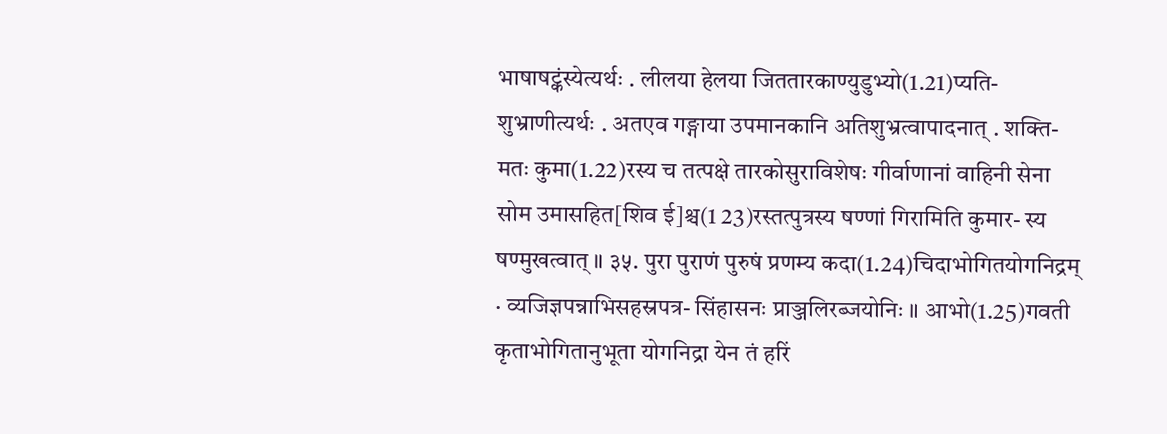भाषाषट्कंस्येत्यर्थः . लीलया हेलया जिततारकाण्युडुभ्यो(1.21)प्यति- शुभ्राणीत्यर्थः . अतएव गङ्गाया उपमानकानि अतिशुभ्रत्वापादनात् . शक्ति- मतः कुमा(1.22)रस्य च तत्पक्षे तारकोसुराविशेषः गीर्वाणानां वाहिनी सेना सोम उमासहित[शिव ई]श्च(1 23)रस्तत्पुत्रस्य षण्णां गिरामिति कुमार- स्य षण्मुखत्वात् ॥ ३५. पुरा पुराणं पुरुषं प्रणम्य कदा(1.24)चिदाभोगितयोगनिद्रम् · व्यजिज्ञपन्नाभिसहस्रपत्र- सिंहासनः प्राञ्जलिरब्जयोनिः ॥ आभो(1.25)गवती कृताभोगितानुभूता योगनिद्रा येन तं हरिं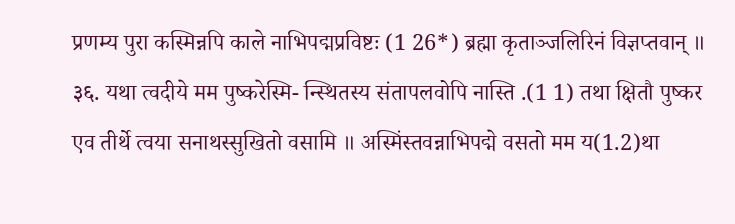प्रणम्य पुरा कस्मिन्नपि काले नाभिपद्मप्रविष्टः (1 26*) ब्रह्मा कृताञ्जलिरिनं विज्ञप्तवान् ॥ ३६. यथा त्वदीये मम पुष्करेस्मि- न्स्थितस्य संतापलवोपि नास्ति .(1 1) तथा क्षितौ पुष्कर एव तीर्थे त्वया सनाथस्सुखितो वसामि ॥ अस्मिंस्तवन्नाभिपद्मे वसतो मम य(1.2)था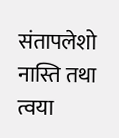संतापलेशो नास्ति तथा त्वया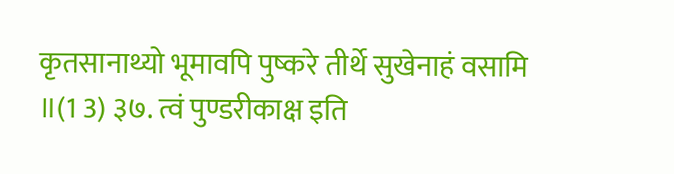कृतसानाथ्यो भूमावपि पुष्करे तीर्थे सुखेनाहं वसामि ॥(1 3) ३७. त्वं पुण्डरीकाक्ष इति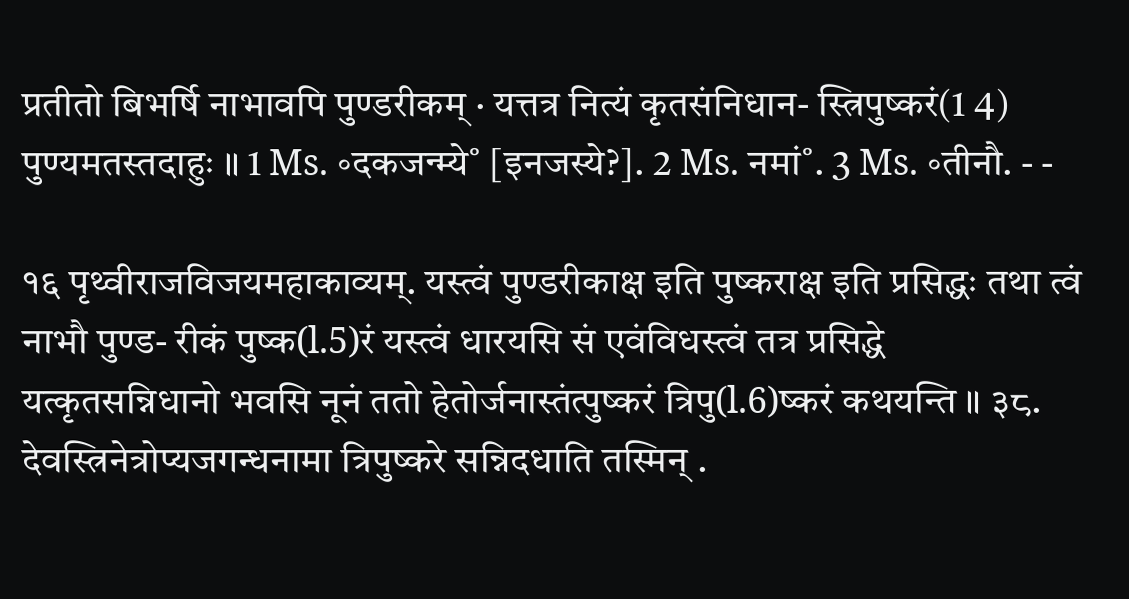प्रतीतो बिभर्षि नाभावपि पुण्डरीकम् · यत्तत्र नित्यं कृतसंनिधान- स्त्रिपुष्करं(1 4) पुण्यमतस्तदाहुः ॥ 1 Ms. ॰दकजन्म्ये˚ [इनजस्ये?]. 2 Ms. नमां˚. 3 Ms. ॰तीनौ. - -

१६ पृथ्वीराजविजयमहाकाव्यम्. यस्त्वं पुण्डरीकाक्ष इति पुष्कराक्ष इति प्रसिद्धः तथा त्वं नाभौ पुण्ड- रीकं पुष्क(l.5)रं यस्त्वं धारयसि सं एवंविधस्त्वं तत्र प्रसिद्धे यत्कृतसन्निधानो भवसि नूनं ततो हेतोर्जनास्तंत्पुष्करं त्रिपु(l.6)ष्करं कथयन्ति ॥ ३८. देवस्त्रिनेत्रोप्यजगन्धनामा त्रिपुष्करे सन्निदधाति तस्मिन् .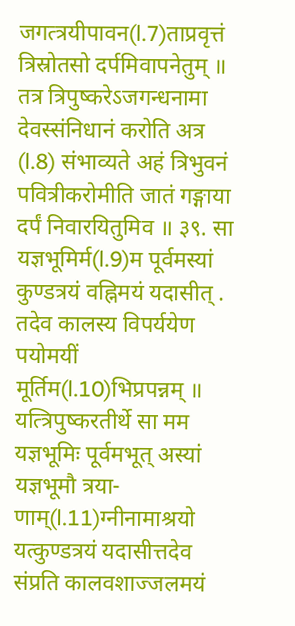जगत्त्रयीपावन(l.7)ताप्रवृत्तं त्रिस्रोतसो दर्पमिवापनेतुम् ॥ तत्र त्रिपुष्करेऽजगन्धनामा देवस्संनिधानं करोति अत्र (l.8) संभाव्यते अहं त्रिभुवनं पवित्रीकरोमीति जातं गङ्गाया दर्पं निवारयितुमिव ॥ ३९. सा यज्ञभूमिर्म(l.9)म पूर्वमस्यां कुण्डत्रयं वह्निमयं यदासीत् . तदेव कालस्य विपर्ययेण पयोमयीं मूर्तिम(l.10)भिप्रपन्नम् ॥ यत्त्रिपुष्करतीर्थे सा मम यज्ञभूमिः पूर्वमभूत् अस्यां यज्ञभूमौ त्रया- णाम्(l.11)ग्नीनामाश्रयो यत्कुण्डत्रयं यदासीत्तदेव संप्रति कालवशाज्जलमयं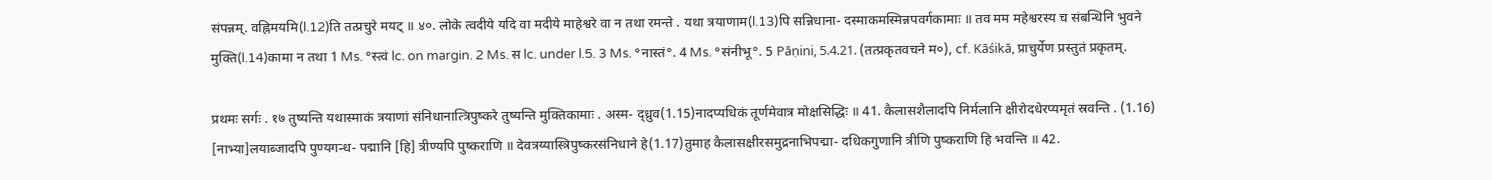संपन्नम्. वह्निमयमि(l.12)ति तत्प्रचुरे मयट् ॥ ४०. लोके त्वदीये यदि वा मदीये माहेश्वरे वा न तथा रमन्ते . यथा त्रयाणाम(l.13)पि सन्निधाना- दस्माकमस्मिन्नपवर्गकामाः ॥ तव मम महेश्वरस्य च संबन्धिनि भुवने मुक्ति(l.14)कामा न तथा 1 Ms. °स्त्वं lc. on margin. 2 Ms. स lc. under l.5. 3 Ms. °नास्तं°. 4 Ms. °संनीभू°. 5 Pāṇini, 5.4.21. (तत्प्रकृतवचने म०), cf. Kāśikā, प्राचुर्येण प्रस्तुतं प्रकृतम्.

प्रथमः सर्गः . १७ तुष्यन्ति यथास्माकं त्रयाणां संनिधानात्त्रिपुष्करे तुष्यन्ति मुक्तिकामाः . अस्म- द्ध्रुव(1.15)नादप्यधिकं तूर्णमेवात्र मोक्षसिद्धिः ॥ 41. कैलासशैलादपि निर्मलानि क्षीरोदधेरप्यमृतं स्रवन्ति . (1.16) [नाभ्या]लयाब्जादपि पुण्यगन्ध- पद्मानि [हि] त्रीण्यपि पुष्कराणि ॥ देवत्रय्यास्त्रिपुष्करसंनिधाने हे(1.17)तुमाह कैलासक्षीरसमुद्रनाभिपद्मा- दधिकगुणानि त्रीणि पुष्कराणि हि भवन्ति ॥ 42.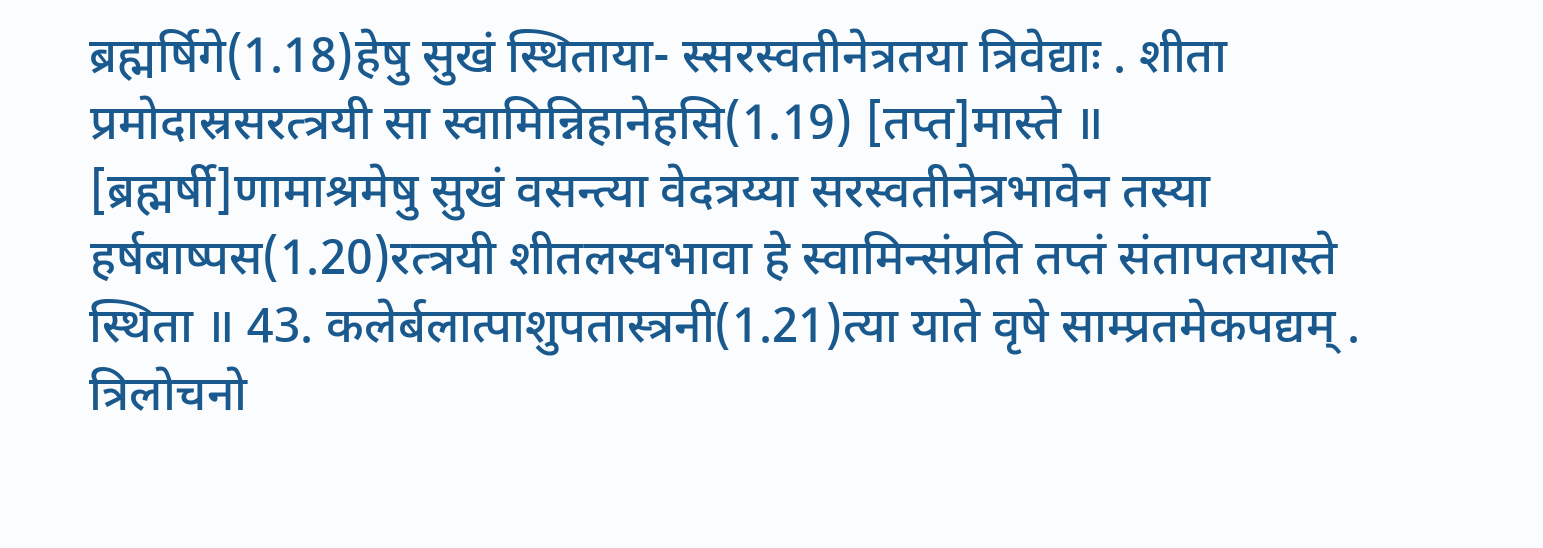ब्रह्मर्षिगे(1.18)हेषु सुखं स्थिताया- स्सरस्वतीनेत्रतया त्रिवेद्याः . शीता प्रमोदास्रसरत्त्रयी सा स्वामिन्निहानेहसि(1.19) [तप्त]मास्ते ॥ [ब्रह्मर्षी]णामाश्रमेषु सुखं वसन्त्या वेदत्रय्या सरस्वतीनेत्रभावेन तस्या हर्षबाष्पस(1.20)रत्त्रयी शीतलस्वभावा हे स्वामिन्संप्रति तप्तं संतापतयास्ते स्थिता ॥ 43. कलेर्बलात्पाशुपतास्त्रनी(1.21)त्या याते वृषे साम्प्रतमेकपद्यम् . त्रिलोचनो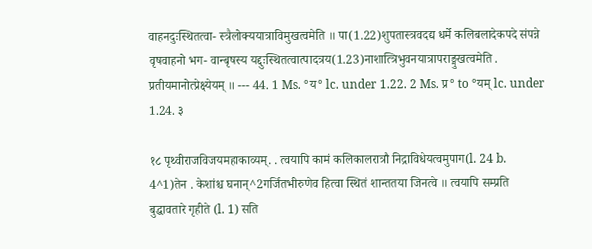वाहनदुःस्थितत्वा- स्त्रैलोक्ययात्राविमुखत्वमेति ॥ पा(1.22)शुपतास्त्रवदद्य धर्मे कलिबलादेकपदे संपन्ने वृषवाहनो भग- वान्बृषस्य यद्दुःस्थितत्वात्पादत्रय(1.23)नाशात्त्रिभुवनयात्रापराङ्मुखत्वमेति . प्रतीयमानोत्प्रेक्ष्येयम् ॥ --- 44. 1 Ms. °य° lc. under 1.22. 2 Ms. प्र° to °यम् lc. under 1.24. ३

१८ पृथ्वीराजविजयमहाकाव्यम्. . त्वयापि कामं कलिकालरात्रौ निद्राविधेयत्वमुपाग(l. 24 b. 4^1)तेन . केशांश्च घनान्^2गर्जितभीरुणेव हित्वा स्थितं शान्ततया जिनत्वे ॥ त्वयापि सम्प्रति बुद्धावतारे गृहीते (l. 1) सति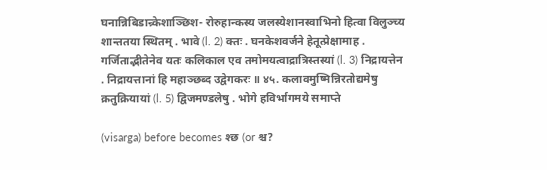घनान्निबिडान्र्केशाञ्छिश- रोरुहान्कस्य जलस्येशानस्वाभिनो हित्वा विलुञ्च्य शान्ततया स्थितम् . भावे (l. 2) क्तः . घनकेशवर्जने हेतूत्प्रेक्षामाह . गर्जिताद्भीतेनेव यतः कलिकाल एव तमोमयत्वाद्रात्रिस्तस्यां (l. 3) निद्रायत्तेन . निद्रायत्तानां हि महाञ्छब्द उद्वेगकरः ॥ ४५. कलावमुष्मिन्निरतोद्यमेषु क्रतुक्रियायां (l. 5) द्विजमण्डलेषु . भोगे हविर्भागमये समाप्ते

(visarga) before becomes श्छ (or श्च?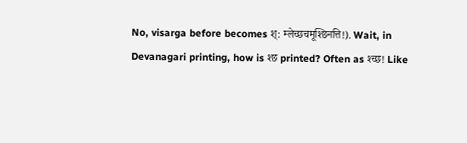No, visarga before becomes श्: म्लेच्छचमूश्छिनत्ति!). Wait, in Devanagari printing, how is श्छ printed? Often as श्च्छ! Like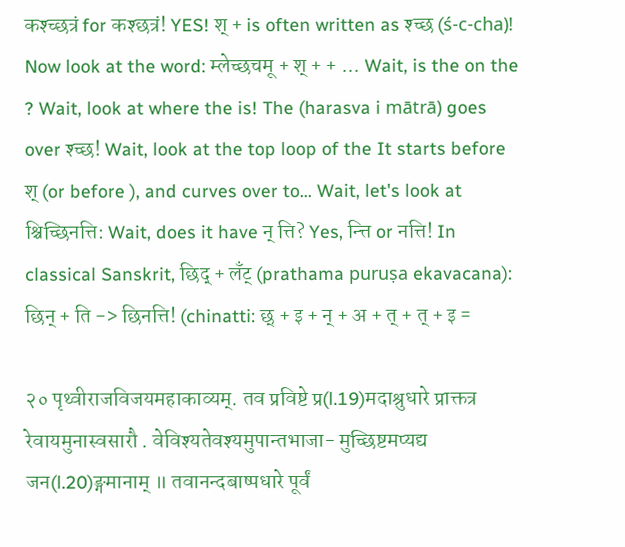कश्च्छत्रं for कश्छत्रं! YES! श् + is often written as श्च्छ (ś-c-cha)! Now look at the word: म्लेच्छचमू + श् + + ... Wait, is the on the ? Wait, look at where the is! The (harasva i mātrā) goes over श्च्छ! Wait, look at the top loop of the It starts before श् (or before ), and curves over to... Wait, let's look at श्चिच्छिनत्ति: Wait, does it have न् त्ति? Yes, न्त्ति or नत्ति! In classical Sanskrit, छिद् + लँट् (prathama puruṣa ekavacana): छिन् + ति -> छिनत्ति! (chinatti: छ् + इ + न् + अ + त् + त् + इ =

२० पृथ्वीराजविजयमहाकाव्यम्. तव प्रविष्टे प्र(l.19)मदाश्रुधारे प्राक्तत्र रेवायमुनास्वसारौ . वेविश्यतेवश्यमुपान्तभाजा- मुच्छिष्टमप्यद्य जन(l.20)ङ्गमानाम् ॥ तवानन्दबाष्पधारे पूर्वं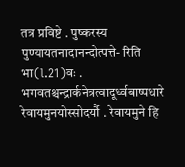तत्र प्रविष्टे . पुष्करस्य पुण्यायतनादानन्दोत्पत्ते- रिति भा(l.21)वः . भगवतश्चन्द्रार्कनेत्रत्वादूर्ध्वबाष्पधारे रेवायमुनयोस्सोदर्यौ . रेवायमुने हि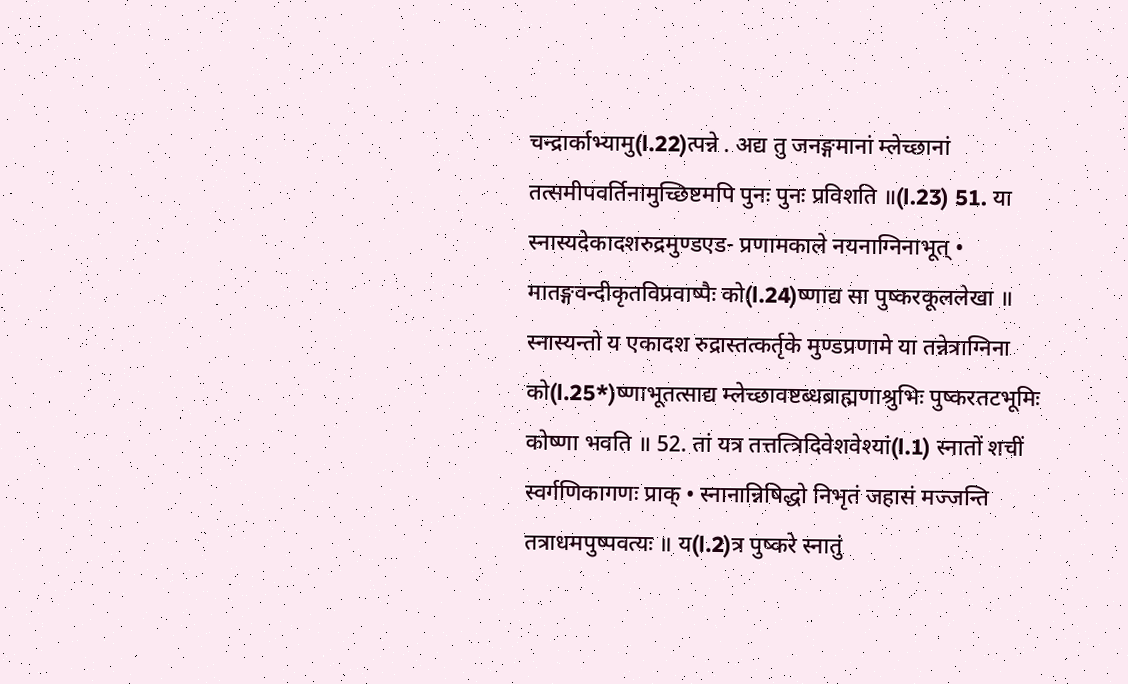चन्द्रार्काभ्यामु(l.22)त्पन्ने . अद्य तु जनङ्गमानां म्लेच्छानां तत्समीपवर्तिनामुच्छिष्टमपि पुनः पुनः प्रविशति ॥(l.23) 51. या स्नास्यदेकादशरुद्रमुण्डएड- प्रणामकाले नयनाग्निनाभूत् • मातङ्गवन्दीकृतविप्रवाष्पैः को(l.24)ष्णाद्य सा पुष्करकूललेखा ॥ स्नास्यन्तो य एकादश रुद्रास्तत्कर्तृके मुण्डप्रणामे या तन्नेत्राग्निना को(l.25*)ष्णाभूतत्साद्य म्लेच्छावष्टब्धब्राह्मणाश्रुभिः पुष्करतटभूमिः कोष्णा भवति ॥ 52. तां यत्र तत्तत्त्रिदिवेशवेश्यां(l.1) स्नातों शचीं स्वर्गणिकागणः प्राक् • स्नानान्निषिद्धो निभृतं जहासं मज्जन्ति तत्राधमपुष्पवत्यः ॥ य(l.2)त्र पुष्करे स्नातुं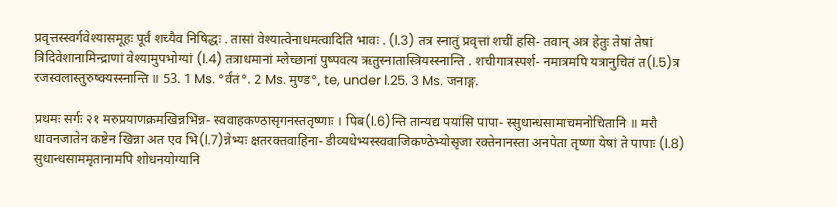प्रवृत्तस्स्वर्गवेश्यासमूहः पूर्वं शच्यैव निषिद्धः . तासां वेश्यात्वेनाधमत्वादिति भावः . (l.3) तत्र स्नातुं प्रवृत्तां शचीं हसि- तवान् अत्र हेतुः तेषां तेषां त्रिदिवेशानामिन्द्राणां वेश्यामुपभोग्यां (l.4) तत्राधमानां म्लेच्छानां पुष्पवत्य ऋतुस्नातास्त्रियस्स्नान्ति . शचीगात्रस्पर्श- नमात्रमपि यत्रानुचितं त(l.5)त्र रजस्वलास्तुरुष्क्यस्स्नान्ति ॥ 53. 1 Ms. °र्वंतं°. 2 Ms. मुण्ड°, te, under l.25. 3 Ms. जनाङ्ग.

प्रथमः सर्गः २१ मरुप्रयाणक्रमखिन्नभिन्न- स्ववाहकण्ठासृगनस्ततृष्णाः । पिब(l.6)न्ति तान्यद्य पयांसि पापा- स्सुधान्धसामाचमनोचितानि ॥ मरौ धावनजातेन कष्टेन खिन्ना अत एव भि(l.7)न्नेभ्यः क्षतरक्तवाहिना- डीव्यधेभ्यस्स्ववाजिकण्ठेभ्योसृजा रक्तेनानस्ता अनपेता तृष्णा येषां ते पापाः (l.8) सुधान्धसाममृतानामपि शोधनयोग्यानि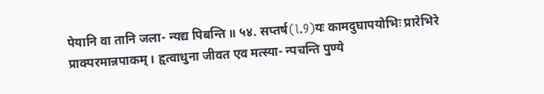पेयानि वा तानि जला- न्यद्य पिबन्ति ॥ ५४. सप्तर्ष(l.9)यः कामदुघापयोभिः प्रारेभिरे प्राक्परमान्नपाकम् । हृत्वाधुना जीवत एव मत्स्या- न्पचन्ति पुण्ये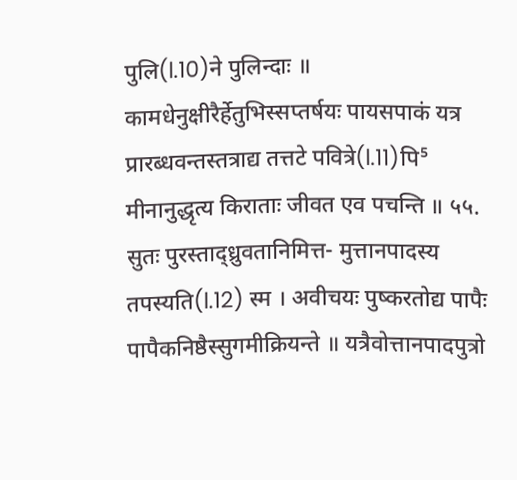पुलि(l.10)ने पुलिन्दाः ॥ कामधेनुक्षीरैर्हेतुभिस्सप्तर्षयः पायसपाकं यत्र प्रारब्धवन्तस्तत्राद्य तत्तटे पवित्रे(l.11)पि⁵ मीनानुद्धृत्य किराताः जीवत एव पचन्ति ॥ ५५. सुतः पुरस्ताद्ध्रुवतानिमित्त- मुत्तानपादस्य तपस्यति(l.12) स्म । अवीचयः पुष्करतोद्य पापैः पापैकनिष्ठैस्सुगमीक्रियन्ते ॥ यत्रैवोत्तानपादपुत्रो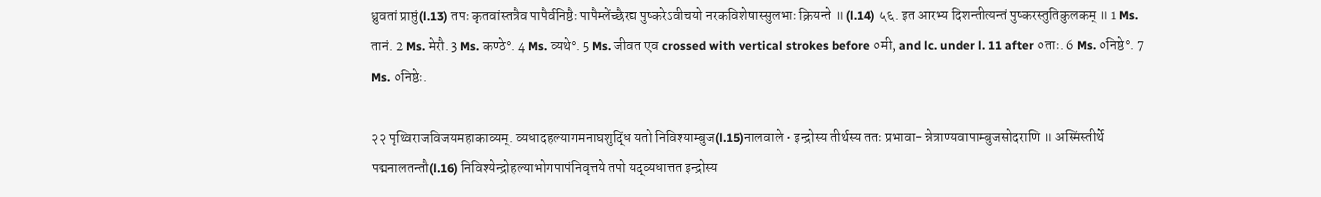ध्रुवतां प्राप्तुं(l.13) तपः कृतवांस्तत्रैव पापैर्वनिष्ठैः पापैम्लेंच्छैरद्य पुष्करेऽवीचयो नरकविशेषास्सुलभाः क्रियन्ते ॥ (l.14) ५६. इत आरभ्य दिशन्तीत्यन्तं पुष्करस्तुतिकुलकम् ॥ 1 Ms. तानं. 2 Ms. मेरौ. 3 Ms. कण्ठे°. 4 Ms. व्यथे°. 5 Ms. जीवत एव crossed with vertical strokes before ०मी, and lc. under l. 11 after ०ताः. 6 Ms. ०निष्ठे°. 7 Ms. ०निष्ठेः.

२२ पृथ्विराजविजयमहाकाव्यम्. व्यधादहल्यागमनाघशुद्धिं यतो निविश्याम्बुज(l.15)नालवाले • इन्द्रोस्य तीर्थस्य ततः प्रभावा- न्नेत्राण्यवापाम्बुजसोदराणि ॥ अस्मिंस्तीर्थे पद्मनालतन्तौ(l.16) निविश्येन्द्रोहल्याभोगपापंनिवृत्तये तपो यद्व्यधात्तत इन्द्रोस्य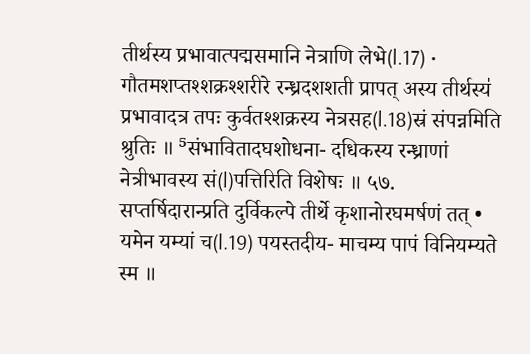तीर्थस्य प्रभावात्पद्मसमानि नेत्राणि लेभे(l.17) • गौतमशप्तश्शक्रश्शरीरे रन्ध्रदशशती प्रापत् अस्य तीर्थस्य॑ प्रभावादत्र तपः कुर्वतश्शक्रस्य नेत्रसह(l.18)स्रं संपन्नमिति श्रुतिः ॥ ⁵संभावितादघशोधना- दधिकस्य रन्ध्राणां नेत्रीभावस्य सं(l)पत्तिरिति विशेषः ॥ ५७. सप्तर्षिदारान्प्रति दुर्विकल्पे तीर्थे कृशानोरघमर्षणं तत् • यमेन यम्यां च(l.19) पयस्तदीय- माचम्य पापं विनियम्‍यते स्म ॥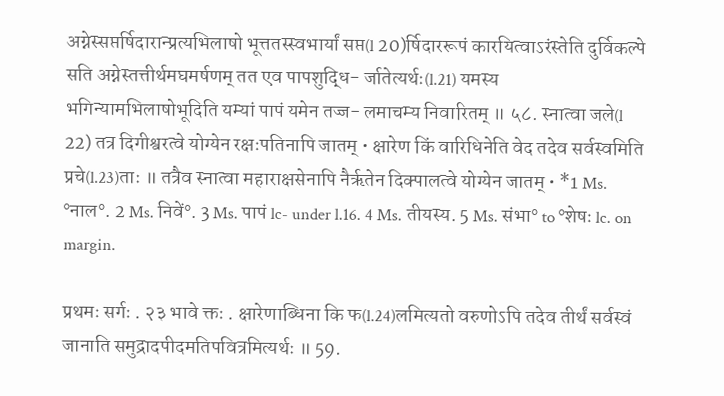अग्नेस्सप्तर्षिदारान्प्रत्यभिलाषो भूत्ततस्स्वभार्यां सप्त(l 20)र्षिदाररूपं कारयित्वाऽरंस्तेति दुर्विकल्पे सति अग्नेस्तत्तीर्थमघमर्षणम् तत एव पापशुद्धि- र्जातेत्यर्थः(l.21) यमस्य भगिन्यामभिलाषोभूदिति यम्यां पापं यमेन तज्ज- लमाचम्य निवारितम् ॥ ५८. स्नात्वा जले(l 22) तत्र दिगीश्वरत्वे योग्येन रक्षःपतिनापि जातम् • क्षारेण किं वारिधिनेति वेद तदेव सर्वस्वमिति प्रचे(l.23)ताः ॥ तत्रैव स्नात्वा महाराक्षसेनापि नैर्ऋतेन दिक्पालत्वे योग्येन जातम् • *1 Ms. °नाल°. 2 Ms. निवें°. 3 Ms. पापं lc- under l.16. 4 Ms. तीयस्य. 5 Ms. संभा° to °शेषः lc. on margin.

प्रथमः सर्गः . २३ भावे क्तः . क्षारेणाब्धिना कि फ(l.24)लमित्यतो वरुणोऽपि तदेव तीर्थं सर्वस्वं जानाति समुद्रादपीदमतिपवित्रमित्यर्थः ॥ 59.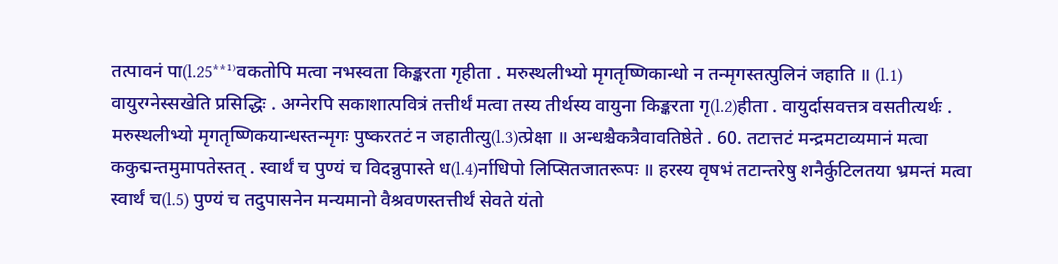तत्पावनं पा(l.25**¹⁾वकतोपि मत्वा नभस्वता किङ्करता गृहीता . मरुस्थलीभ्यो मृगतृष्णिकान्धो न तन्मृगस्तत्पुलिनं जहाति ॥ (l.1) वायुरग्नेस्सखेति प्रसिद्धिः . अग्नेरपि सकाशात्पवित्रं तत्तीर्थं मत्वा तस्य तीर्थस्य वायुना किङ्करता गृ(l.2)हीता . वायुर्दासवत्तत्र वसतीत्यर्थः . मरुस्थलीभ्यो मृगतृष्णिकयान्धस्तन्मृगः पुष्करतटं न जहातीत्यु(l.3)त्प्रेक्षा ॥ अन्धश्चैकत्रैवावतिष्ठेते . 60. तटात्तटं मन्द्रमटाव्यमानं मत्वा ककुद्मन्तमुमापतेस्तत् . स्वार्थं च पुण्यं च विदन्नुपास्ते ध(l.4)र्नाधिपो लिप्सितजातरूपः ॥ हरस्य वृषभं तटान्तरेषु शनैर्कुटिलतया भ्रमन्तं मत्वा स्वार्थं च(l.5) पुण्यं च तदुपासनेन मन्यमानो वैश्रवणस्तत्तीर्थं सेवते यंतो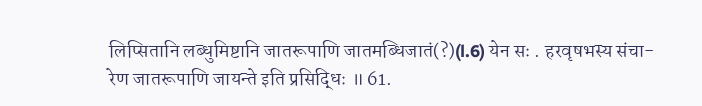लिप्सितानि लब्धुमिष्टानि जातरूपाणि जातमब्धिजातं(?)(l.6) येन सः . हरवृषभस्य संचा- रेण जातरूपाणि जायन्ते इति प्रसिद्धिः ॥ 61.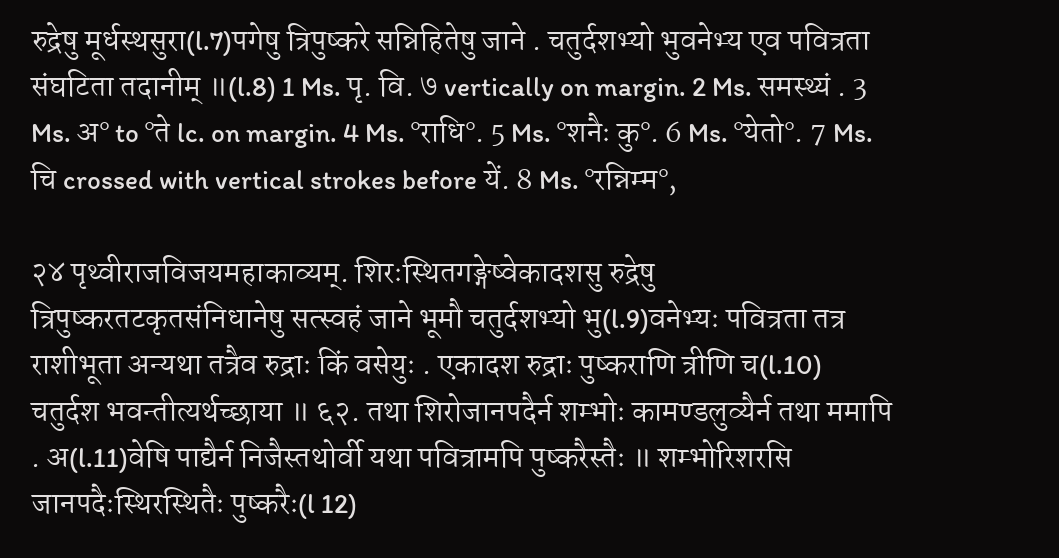रुद्रेषु मूर्धस्थसुरा(l.7)पगेषु त्रिपुष्करे सन्निहितेषु जाने . चतुर्दशभ्यो भुवनेभ्य एव पवित्रता संघटिता तदानीम् ॥(l.8) 1 Ms. पृ. वि. ७ vertically on margin. 2 Ms. समस्थ्यं . 3 Ms. अ° to °ते lc. on margin. 4 Ms. °राधि°. 5 Ms. °शनैः कु°. 6 Ms. °येतो°. 7 Ms. चि crossed with vertical strokes before यें. 8 Ms. °रन्निम्म°,

२४ पृथ्वीराजविजयमहाकाव्यम्. शिरःस्थितगङ्गेष्वेकादशसु रुद्रेषु त्रिपुष्करतटकृतसंनिधानेषु सत्स्वहं जाने भूमौ चतुर्दशभ्यो भु(l.9)वनेभ्यः पवित्रता तत्र राशीभूता अन्यथा तत्रैव रुद्राः किं वसेयुः . एकादश रुद्राः पुष्कराणि त्रीणि च(l.10) चतुर्दश भवन्तीत्यर्थच्छाया ॥ ६२. तथा शिरोजानपदैर्न शम्भोः कामण्डलुव्यैर्न तथा ममापि . अ(l.11)वेषि पाद्यैर्न निजैस्तथोर्वी यथा पवित्रामपि पुष्करैस्तैः ॥ शम्भोरिशरसि जानपदैःस्थिरस्थितैः पुष्करैः(l 12)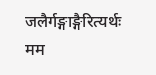जलैर्गङ्गाङ्गैरित्यर्थः मम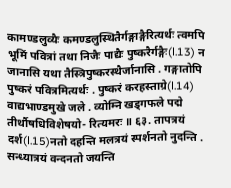कामण्डलुव्यैः कमण्डलुस्थितैर्गङ्गाङ्गैरित्यर्थः त्वमपि भूमिं पवित्रां तथा निजैः पाद्यैः पुष्करैर्गङ्गैः(l.13) न जानासि यथा तैस्त्रिपुष्करस्थैर्जानासि . गङ्गातोपि पुष्करं पवित्रमित्यर्थः . पुष्करं करहस्ताग्रे(l.14) वाद्यभाण्डमुखे जले . व्योम्नि खड्गफले पद्मे तीर्थौषधिविशेषयो- रित्यमरः ॥ ६३. तापत्रयं दर्श(l.15)नतो दहन्ति मलत्रयं स्पर्शनतो नुदन्ति . सन्ध्यात्रयं वन्दनतो जयन्ति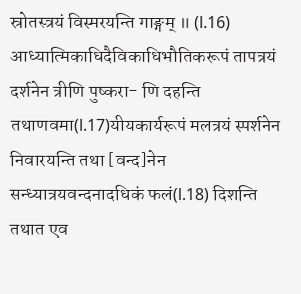स्रोतस्त्रयं विस्मरयन्ति गाङ्गम् ॥ (l.16) आध्यात्मिकाधिदैविकाधिभौतिकरूपं तापत्रयं दर्शनेन त्रीणि पुष्करा- णि दहन्ति तथाणवमा(l.17)यीयकार्यरूपं मलत्रयं स्पर्शनेन निवारयन्ति तथा [वन्द]नेन सन्ध्यात्रयवन्दनादधिकं फलं(l.18) दिशन्ति तथात एव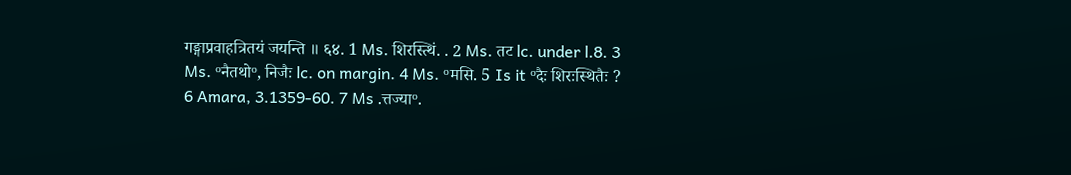गङ्गाप्रवाहत्रितयं जयन्ति ॥ ६४. 1 Ms. शिरस्त्थिं. . 2 Ms. तट lc. under l.8. 3 Ms. ᵒनैतथोᵒ, निजैः lc. on margin. 4 Ms. ᵒमसि. 5 Is it ᵒदैः शिरःस्थितैः ? 6 Amara, 3.1359-60. 7 Ms .त्तज्याᵒ.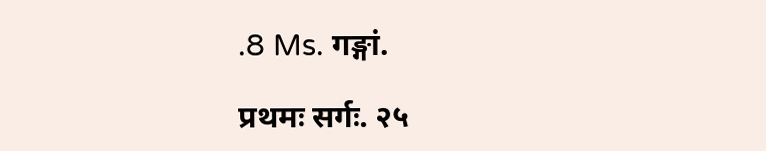.8 Ms. गङ्गां.

प्रथमः सर्गः. २५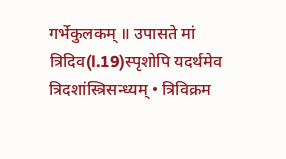गर्भेकुलकम् ॥ उपासते मां त्रिदिव(l.19)स्पृशोपि यदर्थमेव त्रिदशांस्त्रिसन्ध्यम् • त्रिविक्रम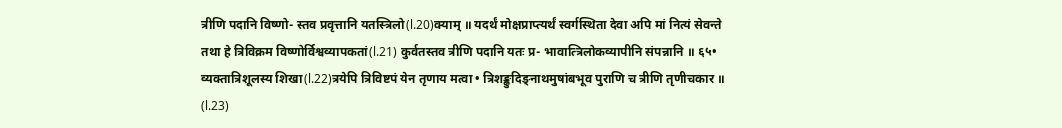त्रीणि पदानि विष्णो- स्तव प्रवृत्तानि यतस्त्रिलो(l.20)क्याम् ॥ यदर्थं मोक्षप्राप्त्यर्थं स्वर्गस्थिता देवा अपि मां नित्यं सेवन्ते तथा हे त्रिविक्रम विष्णोर्विश्वव्यापकतां(l.21) कुर्वतस्तव त्रीणि पदानि यतः प्र- भावात्त्रिलोकव्यापीनि संपन्नानि ॥ ६५• व्यक्तात्रिशूलस्य शिखा(l.22)त्रयेपि त्रिविष्टपं येन तृणाय मत्वा • त्रिशङ्कुदिङ्नाथमुषांबभूव पुराणि च त्रीणि तृणीचकार ॥ (l.23)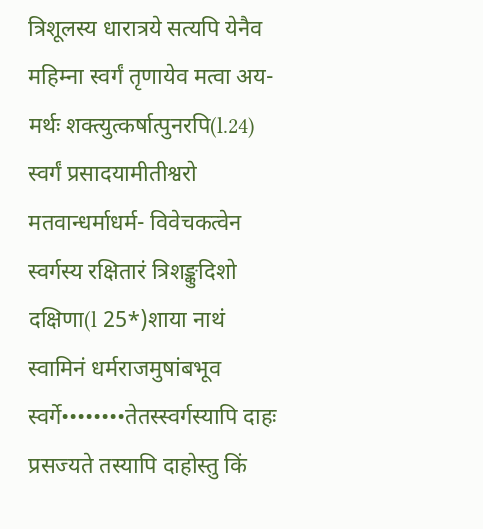त्रिशूलस्य धारात्रये सत्यपि येनैव महिम्ना स्वर्गं तृणायेव मत्वा अय- मर्थः शक्त्युत्कर्षात्पुनरपि(l.24) स्वर्गं प्रसादयामीतीश्वरो मतवान्धर्माधर्म- विवेचकत्वेन स्वर्गस्य रक्षितारं त्रिशङ्कुदिशो दक्षिणा(l 25*)शाया नाथं स्वामिनं धर्मराजमुषांबभूव स्वर्गे••••••••तेतस्स्वर्गस्यापि दाहः प्रसज्यते तस्यापि दाहोस्तु किं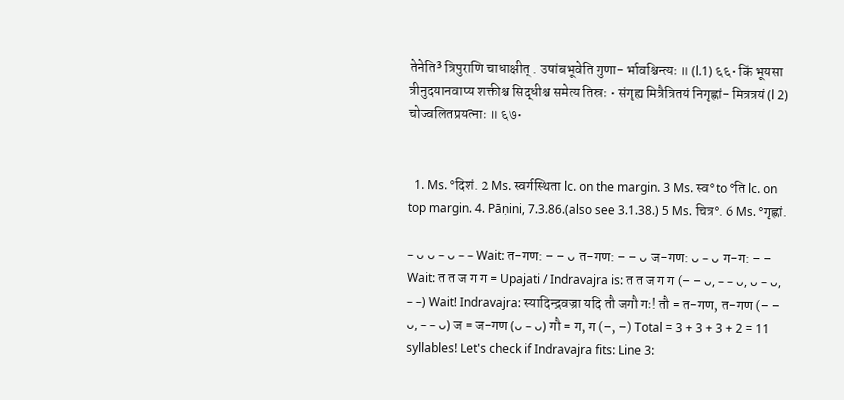तेनेति³ त्रिपुराणि चाधाक्षीत् . उषांबभूवेति गुणा- र्भावश्चिन्त्यः ॥ (l.1) ६६• किं भूयसा त्रीनुदयानवाप्य शक्तीश्च सिद्धीश्च समेत्य तिस्रः • संगृह्य मित्रैत्रितयं निगृह्णां- मित्रत्रयं (l 2) चोज्वलितप्रयत्नाः ॥ ६७•


  1. Ms. °दिशं. 2 Ms. स्वर्गस्थिता lc. on the margin. 3 Ms. स्व° to °ति lc. on top margin. 4. Pāṇini, 7.3.86.(also see 3.1.38.) 5 Ms. चित्र°. 6 Ms. °गृह्णां.

– ᴗ ᴗ – ᴗ – – Wait: त-गण: – – ᴗ त-गण: – – ᴗ ज-गण: ᴗ – ᴗ ग-ग: – – Wait: त त ज ग ग = Upajati / Indravajra is: त त ज ग ग (– – ᴗ, – – ᴗ, ᴗ – ᴗ, – –) Wait! Indravajra: स्यादिन्द्रवज्रा यदि तौ जगौ गः! तौ = त-गण, त-गण (– – ᴗ, – – ᴗ) ज = ज-गण (ᴗ – ᴗ) गौ = ग, ग (–, –) Total = 3 + 3 + 3 + 2 = 11 syllables! Let's check if Indravajra fits: Line 3: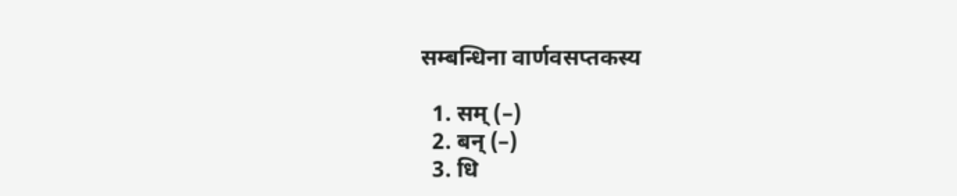सम्बन्धिना वार्णवसप्तकस्य

  1. सम् (–)
  2. बन् (–)
  3. धि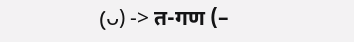(ᴗ) -> त-गण (–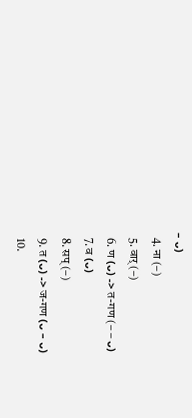– ᴗ)
  4. ना (–)
  5. वार् (–)
  6. ण (ᴗ) -> त-गण (– – ᴗ)
  7. व (ᴗ)
  8. सप् (–)
  9. त (ᴗ) -> ज-गण (ᴗ – ᴗ)
  10.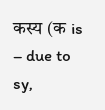कस्य (क is – due to sy,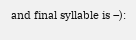and final syllable is –):